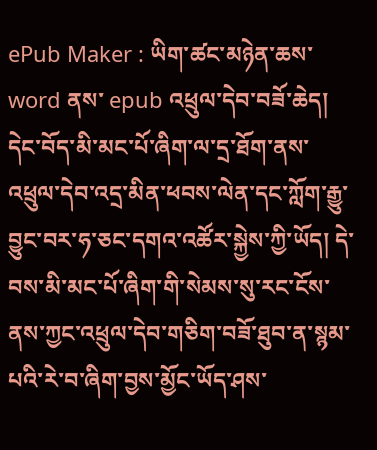ePub Maker : ཡིག་ཚང་མཉེན་ཆས་ word ནས་ epub འཕྲུལ་དེབ་བཟོ་ཆེད།
དེང་བོད་མི་མང་པོ་ཞིག་ལ་དྲ་ཐོག་ནས་འཕྲུལ་དེབ་འདྲ་མིན་ཕབས་ལེན་དང་ཀློག་རྒྱུ་བྱུང་བར་ཧ་ཅང་དགའ་འཚོར་སྐྱེས་ཀྱི་ཡོད། དེ་བས་མི་མང་པོ་ཞིག་གི་སེམས་སུ་རང་ངོས་ནས་ཀྱང་འཕྲུལ་དེབ་གཅིག་བཟོ་ཐུབ་ན་སྙམ་པའི་རེ་བ་ཞིག་བྱས་མྱོང་ཡོད་ཤས་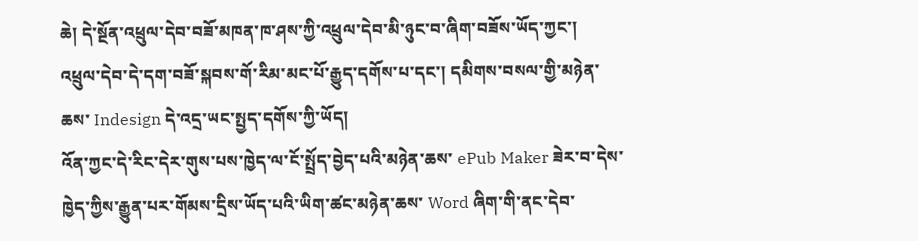ཆེ། དེ་སྔོན་འཕྲུལ་དེབ་བཟོ་མཁན་ཁ་ཤས་ཀྱི་འཕྲུལ་དེབ་མི་ཉུང་བ་ཞིག་བཟོས་ཡོད་ཀྱང་། འཕྲུལ་དེབ་དེ་དག་བཟོ་སྐབས་གོ་རིམ་མང་པོ་རྒྱུད་དགོས་པ་དང་། དམིགས་བསལ་གྱི་མཉེན་ཆས་ Indesign དེ་འདྲ་ཡང་སྤྱད་དགོས་ཀྱི་ཡོད།
འོན་ཀྱང་དེ་རིང་དེར་གུས་པས་ཁྱེད་ལ་ངོ་སྤྲོད་བྱེད་པའི་མཉེན་ཆས་ ePub Maker ཟེར་བ་དེས་ཁྱེད་ཀྱིས་རྒྱུན་པར་གོམས་དྲིས་ཡོད་པའི་ཡིག་ཚང་མཉེན་ཆས་ Word ཞིག་གི་ནང་དེབ་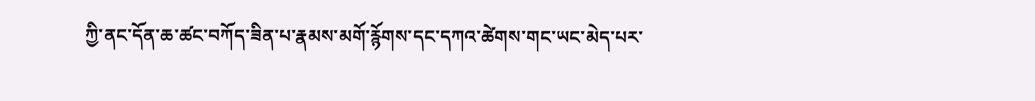ཀྱི་ནང་དོན་ཆ་ཚང་བཀོད་ཟིན་པ་རྣམས་མགོ་རྙོགས་དང་དཀའ་ཚེགས་གང་ཡང་མེད་པར་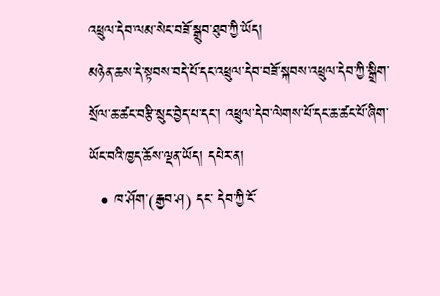འཕྲུལ་དེབ་ལམ་སེང་བཟོ་སྒྲུབ་ཐུབ་ཀྱི་ཡོད།
མཉེན་ཆས་དེ་སྟབས་བདེ་པོ་དང་འཕྲུལ་དེབ་བཟོ་སྐབས་འཕྲུལ་དེབ་ཀྱི་སྒྲིག་སྲོལ་ཆ་ཚང་བརྩི་སྲུང་བྱེད་པ་དང་། འཕྲུལ་དེབ་ལེགས་པོ་དང་ཆ་ཚང་པོ་ཞིག་ཡོང་བའི་ཁྱད་ཆོས་ལྡན་ཡོད། དཔེར་ན།
  • ཁ་ཤོག་(རྒྱབ་ཤ) དང་ དེབ་ཀྱི་ངོ་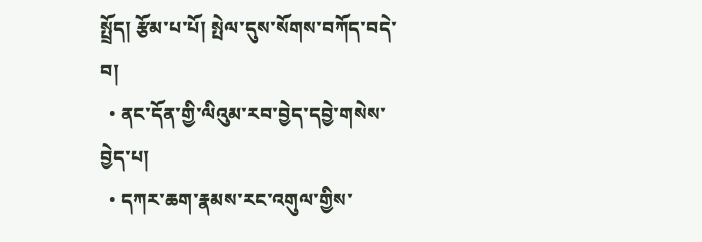སྤྲོད། རྩོམ་པ་པོ། སྤེལ་དུས་སོགས་བཀོད་བདེ་བ།
  • ནང་དོན་གྱི་ལིའུམ་རབ་བྱེད་དབྱེ་གསེས་བྱེད་པ།
  • དཀར་ཆག་རྣམས་རང་འགུལ་གྱིས་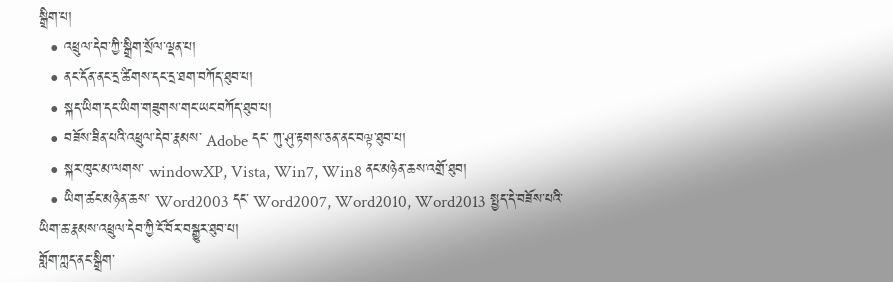སྒྲིག་པ།
  • འཕྲུལ་དེབ་ཀྱི་སྒྲིག་སྲོལ་ལྡན་པ།
  • ནང་དོན་ནང་དྲ་ཚིགས་དང་དྲ་ཐག་བཀོད་ཐུབ་པ།
  • སྐད་ཡིག་དང་ཡིག་གཟུགས་གང་ཡང་བཀོད་ཐུབ་པ།
  • བཟོས་ཟིན་པའི་འཕྲུལ་དེབ་རྣམས་ Adobe དང་ ཀུ་ཤུ་རྟགས་ཅན་ནང་བལྟ་ཐུབ་པ།
  • སྐར་ཁུང་མ་ལགས་ windowXP, Vista, Win7, Win8 ནང་མཉེན་ཆས་འགྲོ་ཐུབ།
  • ཡིག་ཚང་མཉེན་ཆས་ Word2003 དང་ Word2007, Word2010, Word2013 སྤྱད་དེ་བཟོས་པའི་ཡིག་ཆ་རྣམས་འཕྲུལ་དེབ་ཀྱི་ངོ་བོར་བསྒྱུར་ཐུབ་པ།
གློག་ཀླད་ནང་སྒྲིག་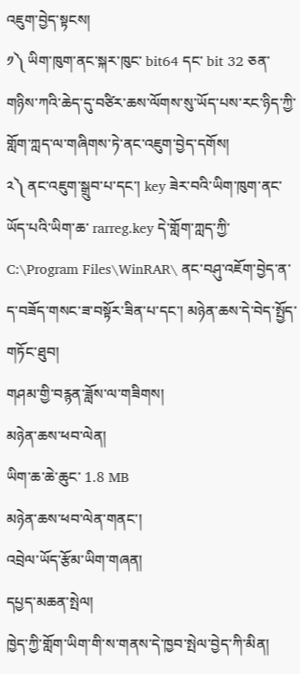འཇུག་བྱེད་སྟངས།
༡༽ ཡིག་ཁུག་ནང་སྐར་ཁུང་ bit64 དང་ bit 32 ཅན་གཉིས་ཀའི་ཆེད་དུ་བཙིར་ཆས་ལོགས་སུ་ཡོད་པས་རང་ཉིད་ཀྱི་གློག་ཀླད་ལ་གཞིགས་ཏེ་ནང་འཇུག་བྱེད་དགོས།
༢༽ ནང་འཇུག་སྒྲུབ་པ་དང་། key ཟེར་བའི་ཡིག་ཁུག་ནང་ཡོད་པའི་ཡིག་ཆ་ rarreg.key དེ་གློག་ཀླད་ཀྱི་ C:\Program Files\WinRAR\ ནང་བཤུ་འཇོག་བྱེད་ན་ད་བཟོད་གསང་ཟ་བསྟོར་ཟིན་པ་དང་། མཉེན་ཆས་དེ་བེད་སྤྱོད་གཏོང་ཐུབ།
གཤམ་གྱི་བརྙན་ཟློས་ལ་གཟིགས།
མཉེན་ཆས་ཕབ་ལེན།
ཡིག་ཆ་ཆེ་ཆུང་ 1.8 MB
མཉེན་ཆས་ཕབ་ལེན་གནང་།
འབྲེལ་ཡོད་རྩོམ་ཡིག་གཞན།
དཔྱད་མཆན་སྤེལ།
ཁྱེད་ཀྱི་གློག་ཡིག་གི་ས་གནས་དེ་ཁྱབ་སྤེལ་བྱེད་ཀི་མིན།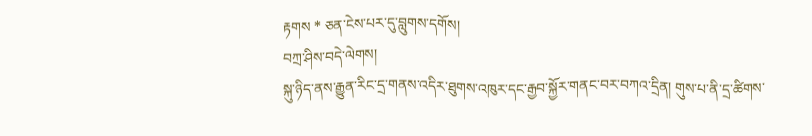རྟགས * ཅན་ངེས་པར་དུ་བླུགས་དགོས།
བཀྲ་ཤིས་བདེ་ལེགས།
སྐུ་ཉིད་ནས་རྒྱུན་རིང་དྲ་གནས་འདིར་ཐུགས་འཁུར་དང་རྒྱབ་སྐྱོར་གནང་བར་བཀའ་དྲིན། གུས་པ་ནི་དྲ་ཚིགས་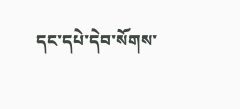དང་དཔེ་དེབ་སོགས་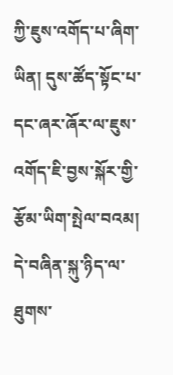ཀྱི་ཇུས་འགོད་པ་ཞིག་ཡིན། དུས་ཚོད་སྟོང་པ་དང་ཞར་ཞོར་ལ་ཇུས་འགོད་ཇི་བྱས་སྐོར་གྱི་རྩོམ་ཡིག་སྤེལ་བའམ། དེ་བཞིན་སྐུ་ཉིད་ལ་ཐུགས་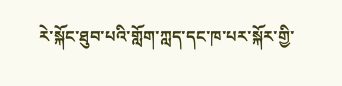རེ་སྐོང་ཐུབ་པའི་གློག་ཀླད་དང་ཁ་པར་སྐོར་གྱི་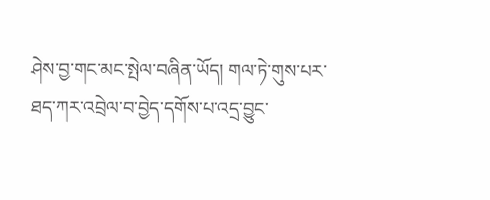ཤེས་བྱ་གང་མང་སྤེལ་བཞིན་ཡོད། གལ་ཏེ་གུས་པར་ཐད་ཀར་འབྲེལ་བ་བྱེད་དགོས་པ་འདྲ་བྱུང་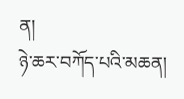ན།
ཉེ་ཆར་བཀོད་པའི་མཆན།